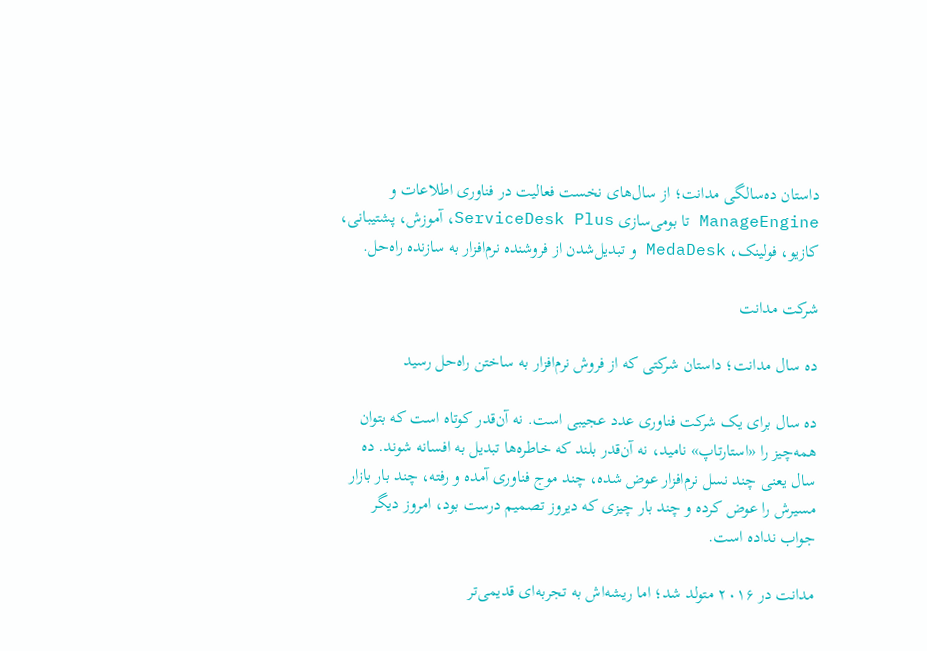داستان ده‌سالگی مدانت؛ از سال‌های نخست فعالیت در فناوری اطلاعات و ManageEngine تا بومی‌سازی ServiceDesk Plus، آموزش، پشتیبانی، کازیو، فولینک، MedaDesk و تبدیل‌شدن از فروشنده نرم‌افزار به سازنده راه‌حل.

شرکت مدانت

ده سال مدانت؛ داستان شرکتی که از فروش نرم‌افزار به ساختن راه‌حل رسید

ده سال برای یک شرکت فناوری عدد عجیبی است. نه آن‌قدر کوتاه است که بتوان همه‌چیز را «استارتاپ» نامید، نه آن‌قدر بلند که خاطره‌ها تبدیل به افسانه شوند. ده سال یعنی چند نسل نرم‌افزار عوض شده، چند موج فناوری آمده و رفته، چند بار بازار مسیرش را عوض کرده و چند بار چیزی که دیروز تصمیم درست بود، امروز دیگر جواب نداده است.

مدانت در ۲۰۱۶ متولد شد؛ اما ریشه‌اش به تجربه‌ای قدیمی‌تر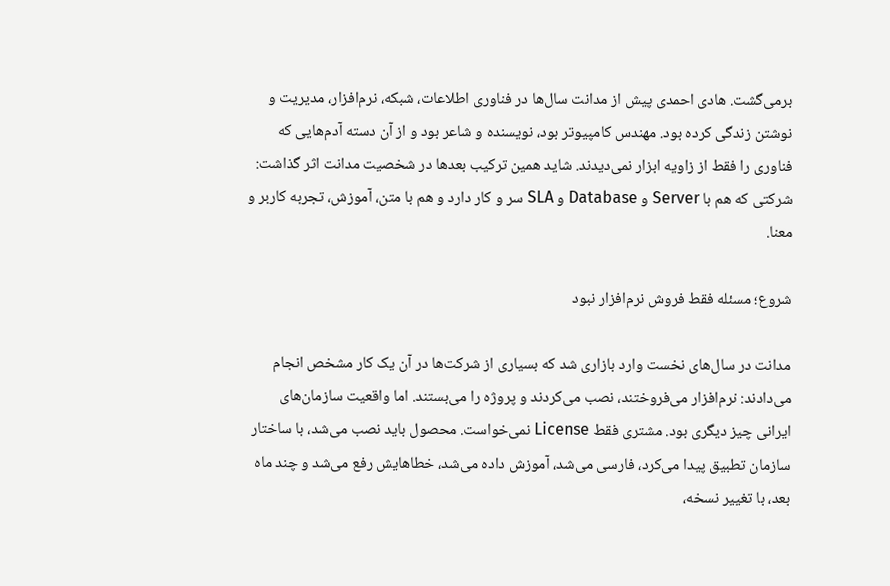برمی‌گشت. هادی احمدی پیش از مدانت سال‌ها در فناوری اطلاعات، شبکه، نرم‌افزار، مدیریت و نوشتن زندگی کرده بود. مهندس کامپیوتر بود، نویسنده و شاعر بود و از آن دسته آدم‌هایی که فناوری را فقط از زاویه ابزار نمی‌دیدند. شاید همین ترکیب بعدها در شخصیت مدانت اثر گذاشت: شرکتی که هم با Server و Database و SLA سر و کار دارد و هم با متن، آموزش، تجربه کاربر و معنا.

شروع؛ مسئله فقط فروش نرم‌افزار نبود

مدانت در سال‌های نخست وارد بازاری شد که بسیاری از شرکت‌ها در آن یک کار مشخص انجام می‌دادند: نرم‌افزار می‌فروختند، نصب می‌کردند و پروژه را می‌بستند. اما واقعیت سازمان‌های ایرانی چیز دیگری بود. مشتری فقط License نمی‌خواست. محصول باید نصب می‌شد، با ساختار سازمان تطبیق پیدا می‌کرد، فارسی می‌شد، آموزش داده می‌شد، خطاهایش رفع می‌شد و چند ماه بعد، با تغییر نسخه،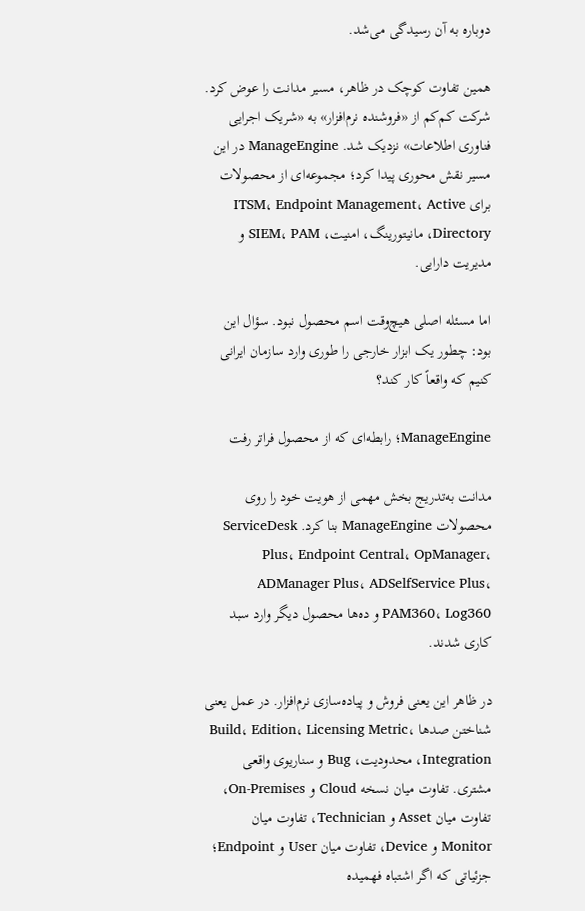دوباره به آن رسیدگی می‌شد.

همین تفاوت کوچک در ظاهر، مسیر مدانت را عوض کرد. شرکت کم‌کم از «فروشنده نرم‌افزار» به «شریک اجرایی فناوری اطلاعات» نزدیک شد. ManageEngine در این مسیر نقش محوری پیدا کرد؛ مجموعه‌ای از محصولات برای ITSM، Endpoint Management، Active Directory، مانیتورینگ، امنیت، SIEM، PAM و مدیریت دارایی.

اما مسئله اصلی هیچ‌وقت اسم محصول نبود. سؤال این بود: چطور یک ابزار خارجی را طوری وارد سازمان ایرانی کنیم که واقعاً کار کند؟

ManageEngine؛ رابطه‌ای که از محصول فراتر رفت

مدانت به‌تدریج بخش مهمی از هویت خود را روی محصولات ManageEngine بنا کرد. ServiceDesk Plus، Endpoint Central، OpManager، ADManager Plus، ADSelfService Plus، PAM360، Log360 و ده‌ها محصول دیگر وارد سبد کاری شدند.

در ظاهر این یعنی فروش و پیاده‌سازی نرم‌افزار. در عمل یعنی شناختن صدها Build، Edition، Licensing Metric، Integration، محدودیت، Bug و سناریوی واقعی مشتری. تفاوت میان نسخه Cloud و On-Premises، تفاوت میان Asset و Technician، تفاوت میان Monitor و Device، تفاوت میان User و Endpoint؛ جزئیاتی که اگر اشتباه فهمیده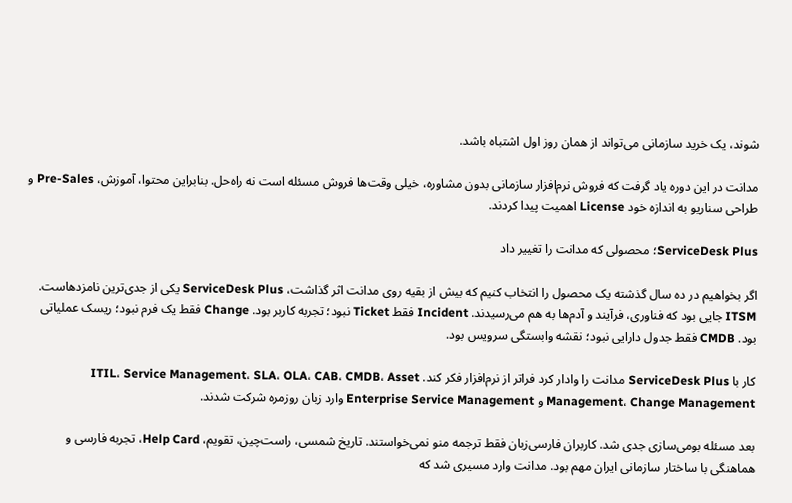شوند، یک خرید سازمانی می‌تواند از همان روز اول اشتباه باشد.

مدانت در این دوره یاد گرفت که فروش نرم‌افزار سازمانی بدون مشاوره، خیلی وقت‌ها فروش مسئله است نه راه‌حل. بنابراین محتوا، آموزش، Pre-Sales و طراحی سناریو به اندازه خود License اهمیت پیدا کردند.

ServiceDesk Plus؛ محصولی که مدانت را تغییر داد

اگر بخواهیم در ده سال گذشته یک محصول را انتخاب کنیم که بیش از بقیه روی مدانت اثر گذاشت، ServiceDesk Plus یکی از جدی‌ترین نامزدهاست. ITSM جایی بود که فناوری، فرآیند و آدم‌ها به هم می‌رسیدند. Incident فقط Ticket نبود؛ تجربه کاربر بود. Change فقط یک فرم نبود؛ ریسک عملیاتی بود. CMDB فقط جدول دارایی نبود؛ نقشه وابستگی سرویس بود.

کار با ServiceDesk Plus مدانت را وادار کرد فراتر از نرم‌افزار فکر کند. ITIL، Service Management، SLA، OLA، CAB، CMDB، Asset Management، Change Management و Enterprise Service Management وارد زبان روزمره شرکت شدند.

بعد مسئله بومی‌سازی جدی شد. کاربران فارسی‌زبان فقط ترجمه منو نمی‌خواستند. تاریخ شمسی، راست‌چین، تقویم، Help Card، تجربه فارسی و هماهنگی با ساختار سازمانی ایران مهم بود. مدانت وارد مسیری شد که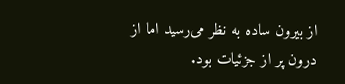از بیرون ساده به نظر می‌رسید اما از درون پر از جزئیات بود.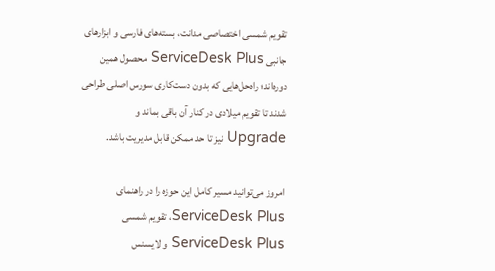تقویم شمسی اختصاصی مدانت، بسته‌های فارسی و ابزارهای جانبی ServiceDesk Plus محصول همین دوره‌اند؛ راه‌حل‌هایی که بدون دست‌کاری سورس اصلی طراحی شدند تا تقویم میلادی در کنار آن باقی بماند و Upgrade نیز تا حد ممکن قابل مدیریت باشد.

امروز می‌توانید مسیر کامل این حوزه را در راهنمای ServiceDesk Plus، تقویم شمسی ServiceDesk Plus و لایسنس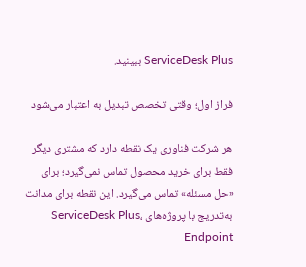ServiceDesk Plus ببینید.

فراز اول؛ وقتی تخصص تبدیل به اعتبار می‌شود

هر شرکت فناوری یک نقطه دارد که مشتری دیگر فقط برای خرید محصول تماس نمی‌گیرد؛ برای «حل مسئله» تماس می‌گیرد. این نقطه برای مدانت به‌تدریج با پروژه‌های ServiceDesk Plus، Endpoint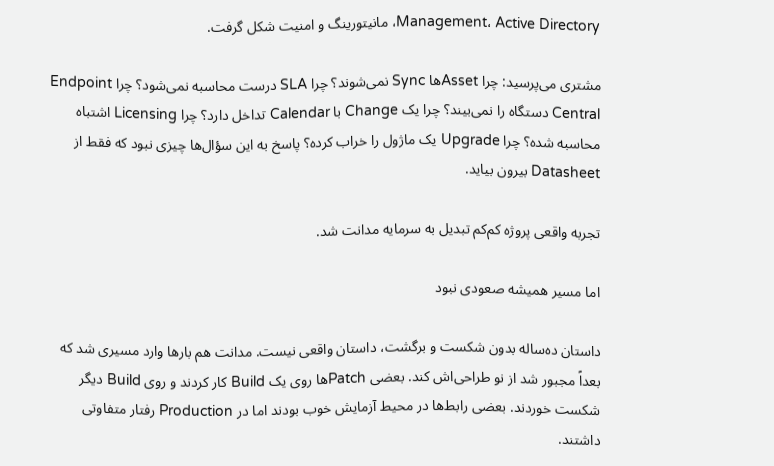Management، Active Directory، مانیتورینگ و امنیت شکل گرفت.

مشتری می‌پرسید: چرا Assetها Sync نمی‌شوند؟ چرا SLA درست محاسبه نمی‌شود؟ چرا Endpoint Central دستگاه را نمی‌بیند؟ چرا یک Change با Calendar تداخل دارد؟ چرا Licensing اشتباه محاسبه شده؟ چرا Upgrade یک ماژول را خراب کرده؟ پاسخ به این سؤال‌ها چیزی نبود که فقط از Datasheet بیرون بیاید.

تجربه واقعی پروژه کم‌کم تبدیل به سرمایه مدانت شد.

اما مسیر همیشه صعودی نبود

داستان ده‌ساله بدون شکست و برگشت، داستان واقعی نیست. مدانت هم بارها وارد مسیری شد که بعداً مجبور شد از نو طراحی‌اش کند. بعضی Patchها روی یک Build کار کردند و روی Build دیگر شکست خوردند. بعضی رابط‌ها در محیط آزمایش خوب بودند اما در Production رفتار متفاوتی داشتند.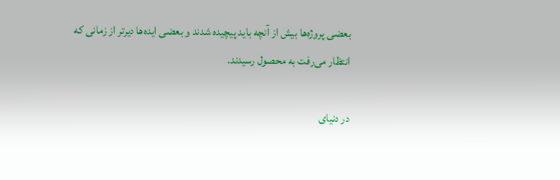بعضی پروژه‌ها بیش از آنچه باید پیچیده شدند و بعضی ایده‌ها دیرتر از زمانی که انتظار می‌رفت به محصول رسیدند.

در دنیای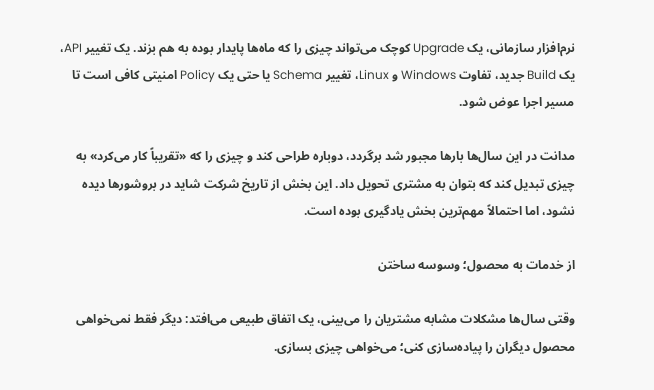نرم‌افزار سازمانی، یک Upgrade کوچک می‌تواند چیزی را که ماه‌ها پایدار بوده به هم بزند. یک تغییر API، یک Build جدید، تفاوت Windows و Linux، تغییر Schema یا حتی یک Policy امنیتی کافی است تا مسیر اجرا عوض شود.

مدانت در این سال‌ها بارها مجبور شد برگردد، دوباره طراحی کند و چیزی را که «تقریباً کار می‌کرد» به چیزی تبدیل کند که بتوان به مشتری تحویل داد. این بخش از تاریخ شرکت شاید در بروشورها دیده نشود، اما احتمالاً مهم‌ترین بخش یادگیری بوده است.

از خدمات به محصول؛ وسوسه ساختن

وقتی سال‌ها مشکلات مشابه مشتریان را می‌بینی، یک اتفاق طبیعی می‌افتد: دیگر فقط نمی‌خواهی محصول دیگران را پیاده‌سازی کنی؛ می‌خواهی چیزی بسازی.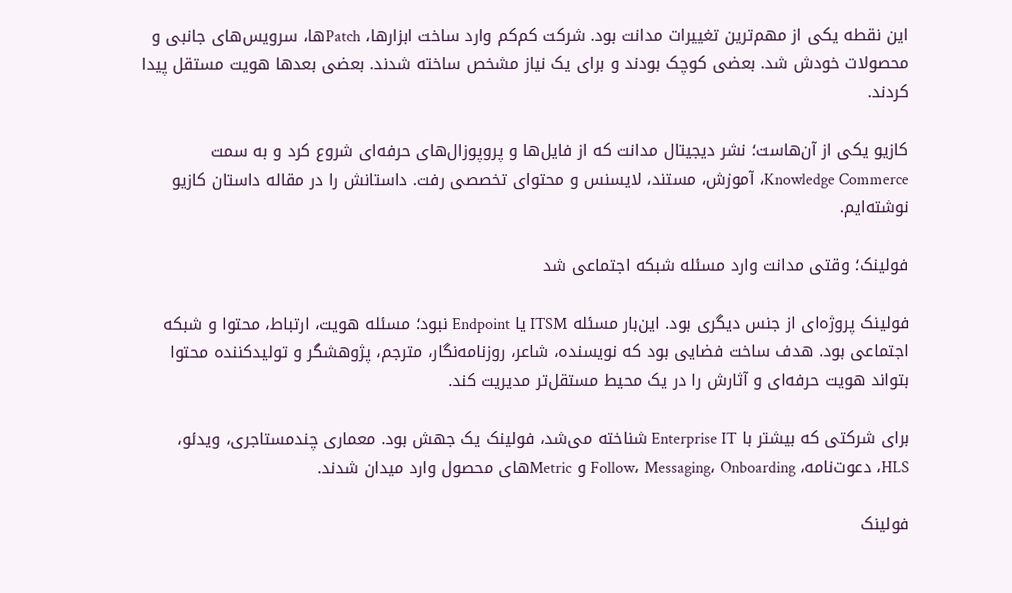این نقطه یکی از مهم‌ترین تغییرات مدانت بود. شرکت کم‌کم وارد ساخت ابزارها، Patchها، سرویس‌های جانبی و محصولات خودش شد. بعضی کوچک بودند و برای یک نیاز مشخص ساخته شدند. بعضی بعدها هویت مستقل پیدا کردند.

کازیو یکی از آن‌هاست؛ نشر دیجیتال مدانت که از فایل‌ها و پروپوزال‌های حرفه‌ای شروع کرد و به سمت Knowledge Commerce، آموزش، مستند، لایسنس و محتوای تخصصی رفت. داستانش را در مقاله داستان کازیو نوشته‌ایم.

فولینک؛ وقتی مدانت وارد مسئله شبکه اجتماعی شد

فولینک پروژه‌ای از جنس دیگری بود. این‌بار مسئله ITSM یا Endpoint نبود؛ مسئله هویت، ارتباط، محتوا و شبکه اجتماعی بود. هدف ساخت فضایی بود که نویسنده، شاعر، روزنامه‌نگار، مترجم، پژوهشگر و تولیدکننده محتوا بتواند هویت حرفه‌ای و آثارش را در یک محیط مستقل‌تر مدیریت کند.

برای شرکتی که بیشتر با Enterprise IT شناخته می‌شد، فولینک یک جهش بود. معماری چندمستاجری، ویدئو، HLS، دعوت‌نامه، Follow، Messaging، Onboarding و Metricهای محصول وارد میدان شدند.

فولینک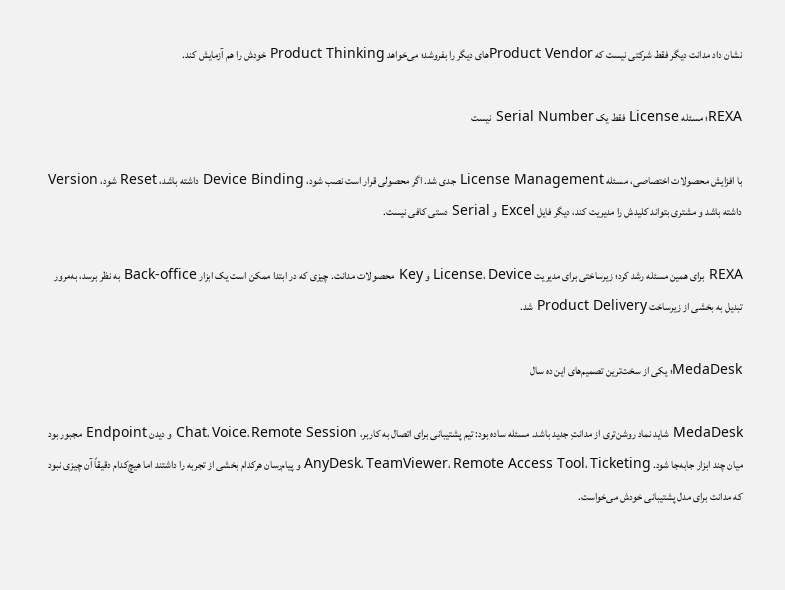نشان داد مدانت دیگر فقط شرکتی نیست که Product Vendorهای دیگر را بفروشد؛ می‌خواهد Product Thinking خودش را هم آزمایش کند.

REXA؛ مسئله License فقط یک Serial Number نیست

با افزایش محصولات اختصاصی، مسئله License Management جدی شد. اگر محصولی قرار است نصب شود، Device Binding داشته باشد، Reset شود، Version داشته باشد و مشتری بتواند کلیدش را مدیریت کند، دیگر فایل Excel و Serial دستی کافی نیست.

REXA برای همین مسئله رشد کرد؛ زیرساختی برای مدیریت License، Device و Key محصولات مدانت. چیزی که در ابتدا ممکن است یک ابزار Back-office به نظر برسد، به‌مرور تبدیل به بخشی از زیرساخت Product Delivery شد.

MedaDesk؛ یکی از سخت‌ترین تصمیم‌های این ده سال

MedaDesk شاید نماد روشن‌تری از مدانتِ جدید باشد. مسئله ساده بود: تیم پشتیبانی برای اتصال به کاربر، Chat، Voice، Remote Session و دیدن Endpoint مجبور بود میان چند ابزار جابه‌جا شود. AnyDesk، TeamViewer، Remote Access Tool، Ticketing و پیام‌رسان هرکدام بخشی از تجربه را داشتند اما هیچ‌کدام دقیقاً آن چیزی نبود که مدانت برای مدل پشتیبانی خودش می‌خواست.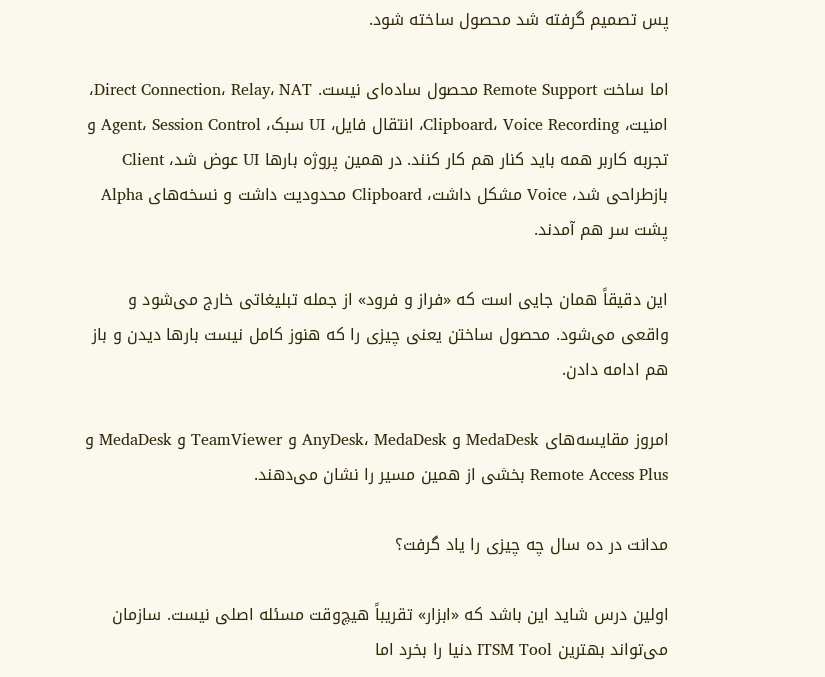پس تصمیم گرفته شد محصول ساخته شود.

اما ساخت Remote Support محصول ساده‌ای نیست. Direct Connection، Relay، NAT، امنیت، Clipboard، Voice Recording، انتقال فایل، UI سبک، Agent، Session Control و تجربه کاربر همه باید کنار هم کار کنند. در همین پروژه بارها UI عوض شد، Client بازطراحی شد، Voice مشکل داشت، Clipboard محدودیت داشت و نسخه‌های Alpha پشت سر هم آمدند.

این دقیقاً همان جایی است که «فراز و فرود» از جمله تبلیغاتی خارج می‌شود و واقعی می‌شود. محصول ساختن یعنی چیزی را که هنوز کامل نیست بارها دیدن و باز هم ادامه دادن.

امروز مقایسه‌های MedaDesk و AnyDesk، MedaDesk و TeamViewer و MedaDesk و Remote Access Plus بخشی از همین مسیر را نشان می‌دهند.

مدانت در ده سال چه چیزی را یاد گرفت؟

اولین درس شاید این باشد که «ابزار» تقریباً هیچ‌وقت مسئله اصلی نیست. سازمان می‌تواند بهترین ITSM Tool دنیا را بخرد اما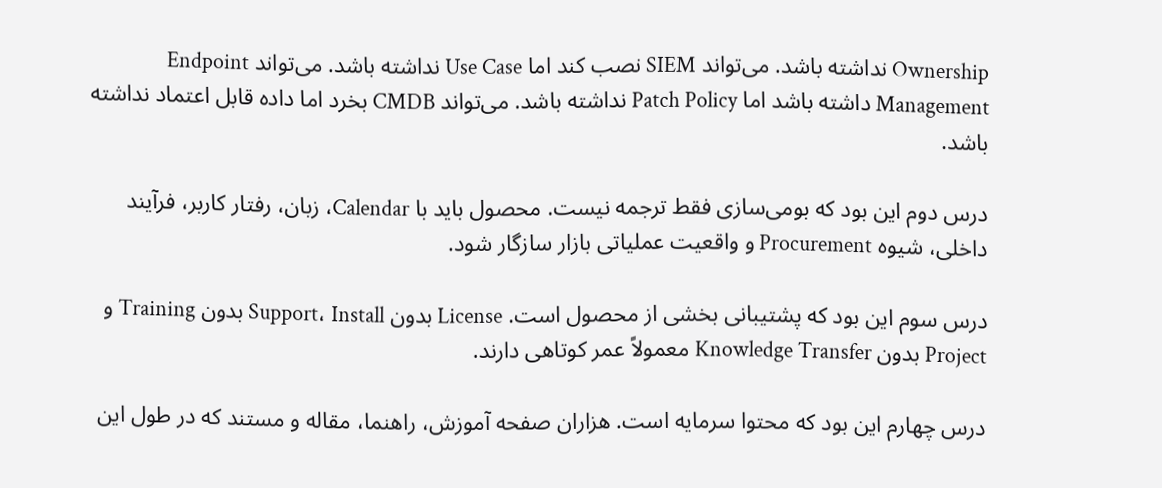Ownership نداشته باشد. می‌تواند SIEM نصب کند اما Use Case نداشته باشد. می‌تواند Endpoint Management داشته باشد اما Patch Policy نداشته باشد. می‌تواند CMDB بخرد اما داده قابل اعتماد نداشته باشد.

درس دوم این بود که بومی‌سازی فقط ترجمه نیست. محصول باید با Calendar، زبان، رفتار کاربر، فرآیند داخلی، شیوه Procurement و واقعیت عملیاتی بازار سازگار شود.

درس سوم این بود که پشتیبانی بخشی از محصول است. License بدون Support، Install بدون Training و Project بدون Knowledge Transfer معمولاً عمر کوتاهی دارند.

درس چهارم این بود که محتوا سرمایه است. هزاران صفحه آموزش، راهنما، مقاله و مستند که در طول این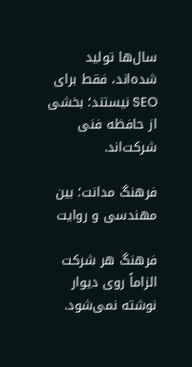سال‌ها تولید شده‌اند، فقط برای SEO نیستند؛ بخشی از حافظه فنی شرکت‌اند.

فرهنگ مدانت؛ بین مهندسی و روایت

فرهنگ هر شرکت الزاماً روی دیوار نوشته نمی‌شود.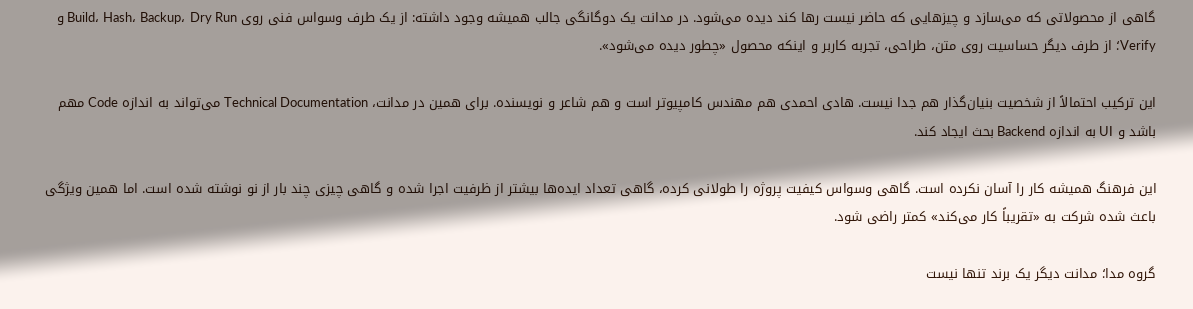گاهی از محصولاتی که می‌سازد و چیزهایی که حاضر نیست رها کند دیده می‌شود. در مدانت یک دوگانگی جالب همیشه وجود داشته: از یک طرف وسواس فنی روی Build، Hash، Backup، Dry Run و Verify؛ از طرف دیگر حساسیت روی متن، طراحی، تجربه کاربر و اینکه محصول «چطور دیده می‌شود».

این ترکیب احتمالاً از شخصیت بنیان‌گذار هم جدا نیست. هادی احمدی هم مهندس کامپیوتر است و هم شاعر و نویسنده. برای همین در مدانت، Technical Documentation می‌تواند به اندازه Code مهم باشد و UI به اندازه Backend بحث ایجاد کند.

این فرهنگ همیشه کار را آسان نکرده است. گاهی وسواس کیفیت پروژه را طولانی کرده، گاهی تعداد ایده‌ها بیشتر از ظرفیت اجرا شده و گاهی چیزی چند بار از نو نوشته شده است. اما همین ویژگی باعث شده شرکت به «تقریباً کار می‌کند» کمتر راضی شود.

گروه مدا؛ مدانت دیگر یک برند تنها نیست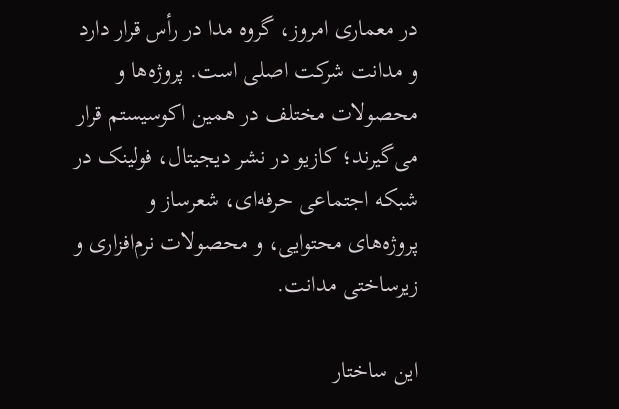در معماری امروز، گروه مدا در رأس قرار دارد و مدانت شرکت اصلی است. پروژه‌ها و محصولات مختلف در همین اکوسیستم قرار می‌گیرند؛ کازیو در نشر دیجیتال، فولینک در شبکه اجتماعی حرفه‌ای، شعرساز و پروژه‌های محتوایی، و محصولات نرم‌افزاری و زیرساختی مدانت.

این ساختار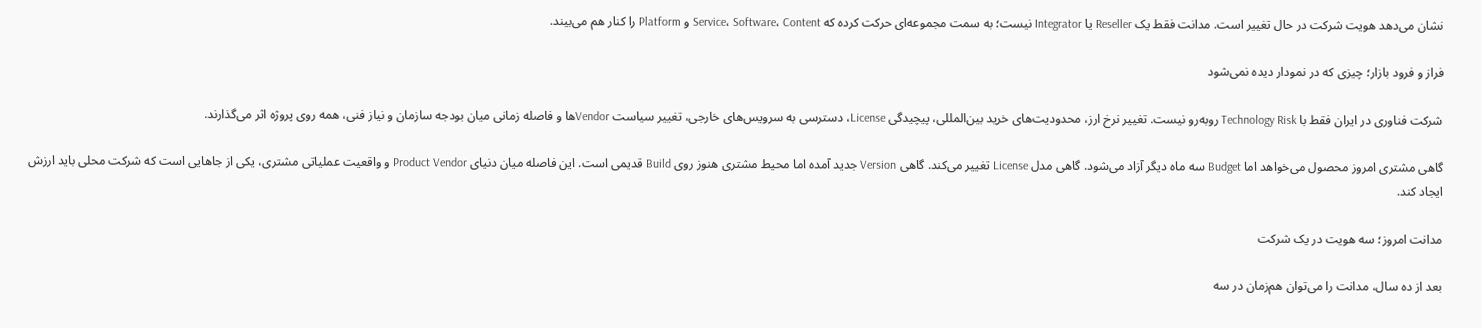نشان می‌دهد هویت شرکت در حال تغییر است. مدانت فقط یک Reseller یا Integrator نیست؛ به سمت مجموعه‌ای حرکت کرده که Service، Software، Content و Platform را کنار هم می‌بیند.

فراز و فرود بازار؛ چیزی که در نمودار دیده نمی‌شود

شرکت فناوری در ایران فقط با Technology Risk روبه‌رو نیست. تغییر نرخ ارز، محدودیت‌های خرید بین‌المللی، پیچیدگی License، دسترسی به سرویس‌های خارجی، تغییر سیاست Vendorها و فاصله زمانی میان بودجه سازمان و نیاز فنی، همه روی پروژه اثر می‌گذارند.

گاهی مشتری امروز محصول می‌خواهد اما Budget سه ماه دیگر آزاد می‌شود. گاهی مدل License تغییر می‌کند. گاهی Version جدید آمده اما محیط مشتری هنوز روی Build قدیمی است. این فاصله میان دنیای Product Vendor و واقعیت عملیاتی مشتری، یکی از جاهایی است که شرکت محلی باید ارزش ایجاد کند.

مدانت امروز؛ سه هویت در یک شرکت

بعد از ده سال، مدانت را می‌توان هم‌زمان در سه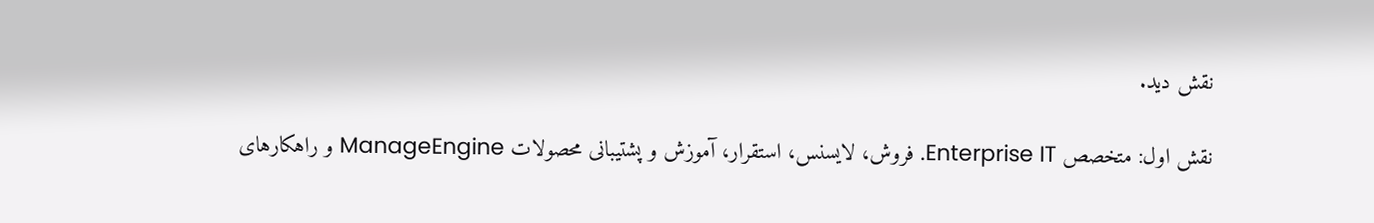نقش دید.

نقش اول: متخصص Enterprise IT. فروش، لایسنس، استقرار، آموزش و پشتیبانی محصولات ManageEngine و راهکارهای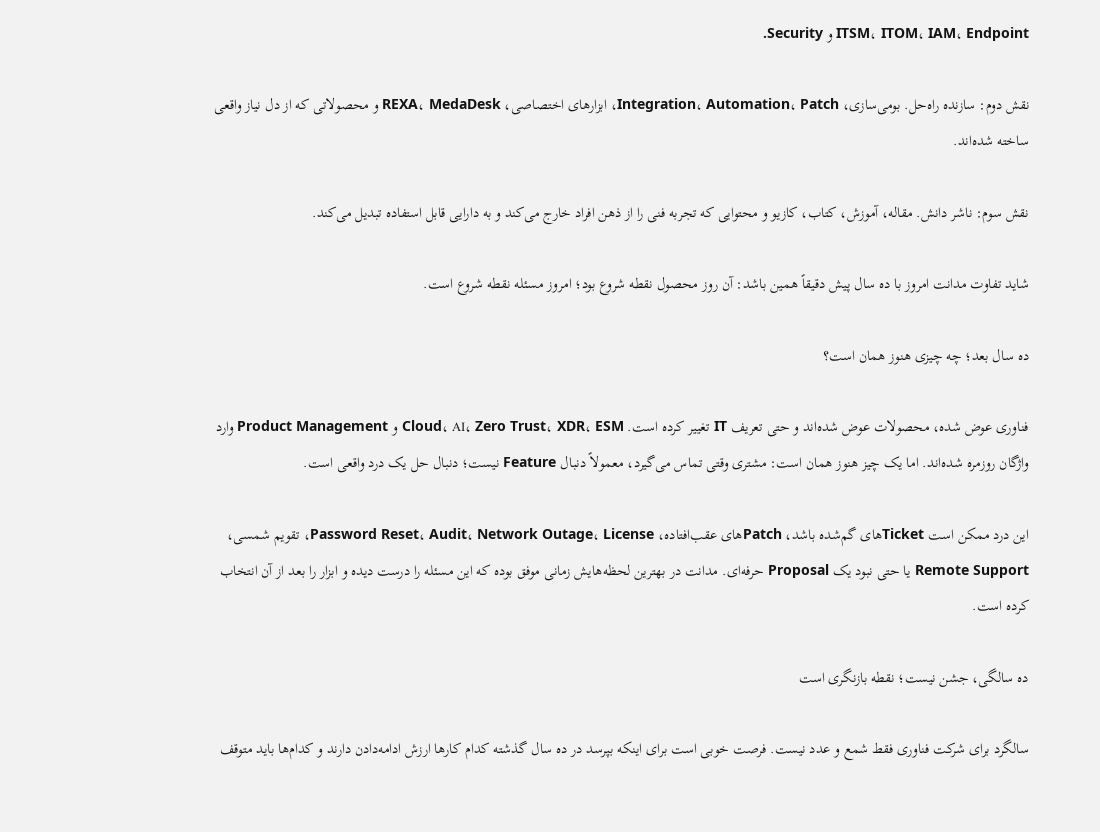ITSM، ITOM، IAM، Endpoint و Security.

نقش دوم: سازنده راه‌حل. بومی‌سازی، Integration، Automation، Patch، ابزارهای اختصاصی، REXA، MedaDesk و محصولاتی که از دل نیاز واقعی ساخته شده‌اند.

نقش سوم: ناشر دانش. مقاله، آموزش، کتاب، کازیو و محتوایی که تجربه فنی را از ذهن افراد خارج می‌کند و به دارایی قابل استفاده تبدیل می‌کند.

شاید تفاوت مدانت امروز با ده سال پیش دقیقاً همین باشد: آن روز محصول نقطه شروع بود؛ امروز مسئله نقطه شروع است.

ده سال بعد؛ چه چیزی هنوز همان است؟

فناوری عوض شده، محصولات عوض شده‌اند و حتی تعریف IT تغییر کرده است. Cloud، AI، Zero Trust، XDR، ESM و Product Management وارد واژگان روزمره شده‌اند. اما یک چیز هنوز همان است: مشتری وقتی تماس می‌گیرد، معمولاً دنبال Feature نیست؛ دنبال حل یک درد واقعی است.

این درد ممکن است Ticketهای گم‌شده باشد، Patchهای عقب‌افتاده، Password Reset، Audit، Network Outage، License، تقویم شمسی، Remote Support یا حتی نبود یک Proposal حرفه‌ای. مدانت در بهترین لحظه‌هایش زمانی موفق بوده که این مسئله را درست دیده و ابزار را بعد از آن انتخاب کرده است.

ده سالگی، جشن نیست؛ نقطه بازنگری است

سالگرد برای شرکت فناوری فقط شمع و عدد نیست. فرصت خوبی است برای اینکه بپرسد در ده سال گذشته کدام کارها ارزش ادامه‌دادن دارند و کدام‌ها باید متوقف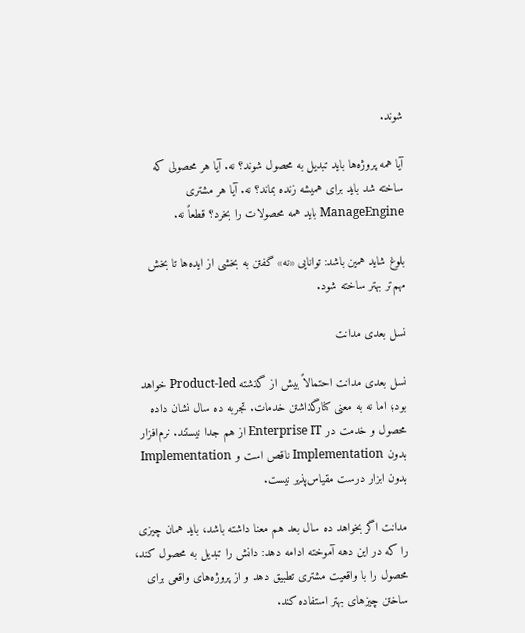شوند.

آیا همه پروژه‌ها باید تبدیل به محصول شوند؟ نه. آیا هر محصولی که ساخته شد باید برای همیشه زنده بماند؟ نه. آیا هر مشتری ManageEngine باید همه محصولات را بخرد؟ قطعاً نه.

بلوغ شاید همین باشد: توانایی «نه» گفتن به بخشی از ایده‌ها تا بخش مهم‌تر بهتر ساخته شود.

نسل بعدی مدانت

نسل بعدی مدانت احتمالاً بیش از گذشته Product-led خواهد بود؛ اما نه به معنی کنارگذاشتن خدمات. تجربه ده سال نشان داده محصول و خدمت در Enterprise IT از هم جدا نیستند. نرم‌افزار بدون Implementation ناقص است و Implementation بدون ابزار درست مقیاس‌پذیر نیست.

مدانت اگر بخواهد ده سال بعد هم معنا داشته باشد، باید همان چیزی را که در این دهه آموخته ادامه دهد: دانش را تبدیل به محصول کند، محصول را با واقعیت مشتری تطبیق دهد و از پروژه‌های واقعی برای ساختن چیزهای بهتر استفاده کند.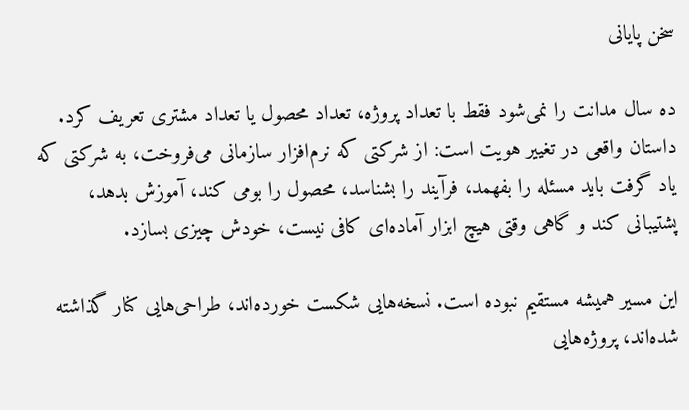سخن پایانی

ده سال مدانت را نمی‌شود فقط با تعداد پروژه، تعداد محصول یا تعداد مشتری تعریف کرد. داستان واقعی در تغییر هویت است: از شرکتی که نرم‌افزار سازمانی می‌فروخت، به شرکتی که یاد گرفت باید مسئله را بفهمد، فرآیند را بشناسد، محصول را بومی کند، آموزش بدهد، پشتیبانی کند و گاهی وقتی هیچ ابزار آماده‌ای کافی نیست، خودش چیزی بسازد.

این مسیر همیشه مستقیم نبوده است. نسخه‌هایی شکست خورده‌اند، طراحی‌هایی کنار گذاشته شده‌اند، پروژه‌هایی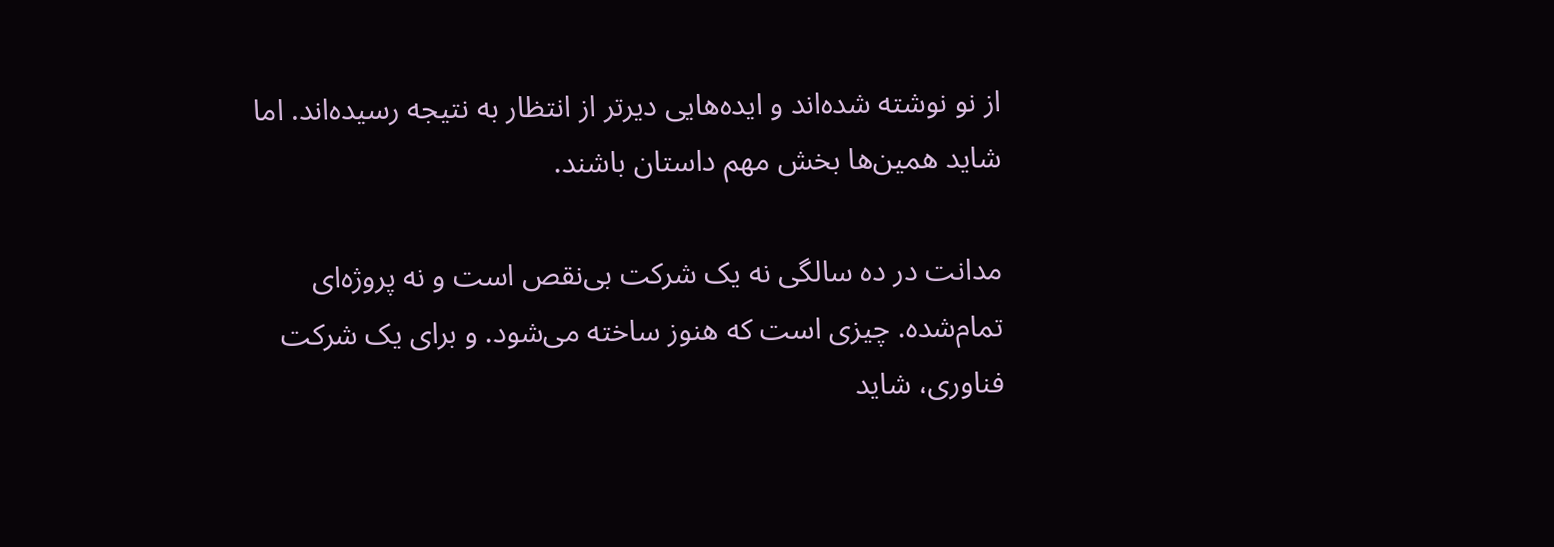از نو نوشته شده‌اند و ایده‌هایی دیرتر از انتظار به نتیجه رسیده‌اند. اما شاید همین‌ها بخش مهم داستان باشند.

مدانت در ده سالگی نه یک شرکت بی‌نقص است و نه پروژه‌ای تمام‌شده. چیزی است که هنوز ساخته می‌شود. و برای یک شرکت فناوری، شاید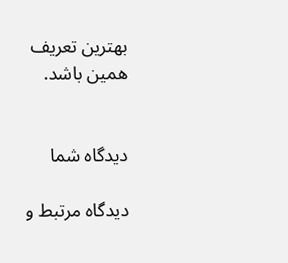بهترین تعریف همین باشد.


دیدگاه شما

دیدگاه مرتبط و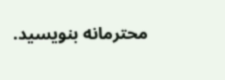محترمانه بنویسید.